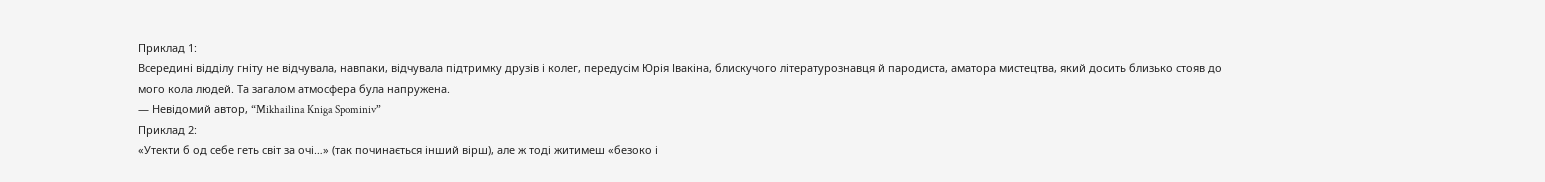Приклад 1:
Всередині відділу гніту не відчувала, навпаки, відчувала підтримку друзів і колег, передусім Юрія Івакіна, блискучого літературознавця й пародиста, аматора мистецтва, який досить близько стояв до мого кола людей. Та загалом атмосфера була напружена.
— Невідомий автор, “Mikhailina Kniga Spominiv”
Приклад 2:
«Утекти б од себе геть світ за очі…» (так починається інший вірш), але ж тоді житимеш «безоко і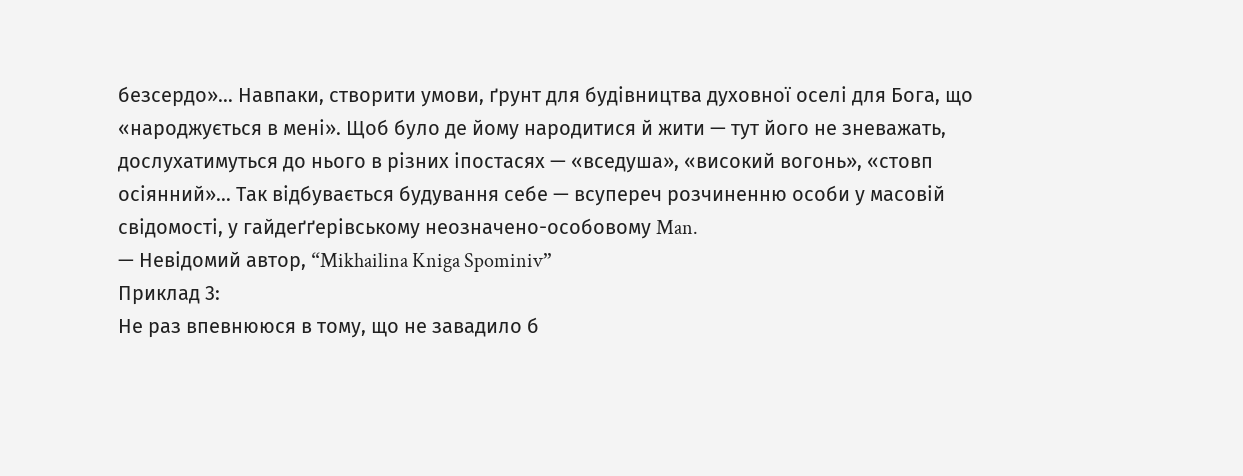безсердо»… Навпаки, створити умови, ґрунт для будівництва духовної оселі для Бога, що «народжується в мені». Щоб було де йому народитися й жити — тут його не зневажать, дослухатимуться до нього в різних іпостасях — «вседуша», «високий вогонь», «стовп осіянний»… Так відбувається будування себе — всупереч розчиненню особи у масовій свідомості, у гайдеґґерівському неозначено-особовому Man.
— Невідомий автор, “Mikhailina Kniga Spominiv”
Приклад 3:
Не раз впевнююся в тому, що не завадило б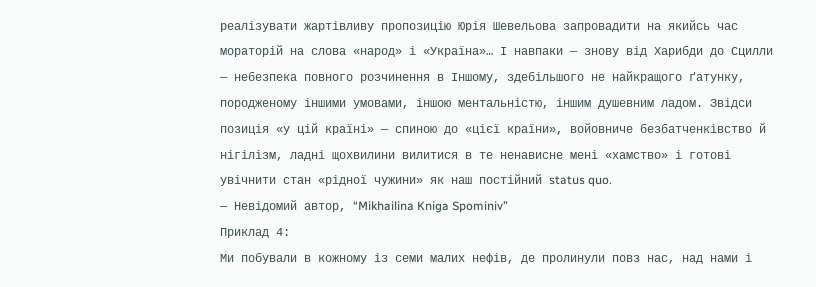реалізувати жартівливу пропозицію Юрія Шевельова запровадити на якийсь час мораторій на слова «народ» і «Україна»… І навпаки — знову від Харибди до Сцилли — небезпека повного розчинення в Іншому, здебільшого не найкращого ґатунку, породженому іншими умовами, іншою ментальністю, іншим душевним ладом. Звідси позиція «у цій країні» — спиною до «цієї країни», войовниче безбатченківство й нігілізм, ладні щохвилини вилитися в те ненависне мені «хамство» і готові увічнити стан «рідної чужини» як наш постійний status quo.
— Невідомий автор, “Mikhailina Kniga Spominiv”
Приклад 4:
Ми побували в кожному із семи малих нефів, де пролинули повз нас, над нами і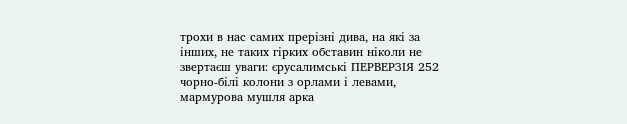трохи в нас самих прерізні дива, на які за інших, не таких гірких обставин ніколи не звертаєш уваги: єрусалимські ПЕРВЕРЗІЯ 252 чорно-білі колони з орлами і левами, мармурова мушля арка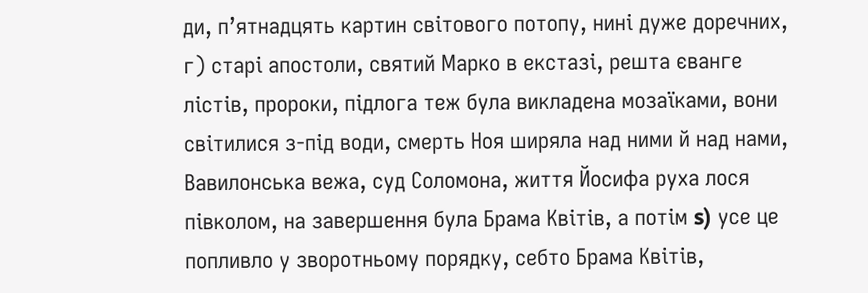ди, п’ятнадцять картин світового потопу, нині дуже доречних, г) старі апостоли, святий Марко в екстазі, решта єванге лістів, пророки, підлога теж була викладена мозаїками, вони світилися з-під води, смерть Ноя ширяла над ними й над нами, Вавилонська вежа, суд Соломона, життя Йосифа руха лося півколом, на завершення була Брама Квітів, а потім s) усе це попливло у зворотньому порядку, себто Брама Квітів,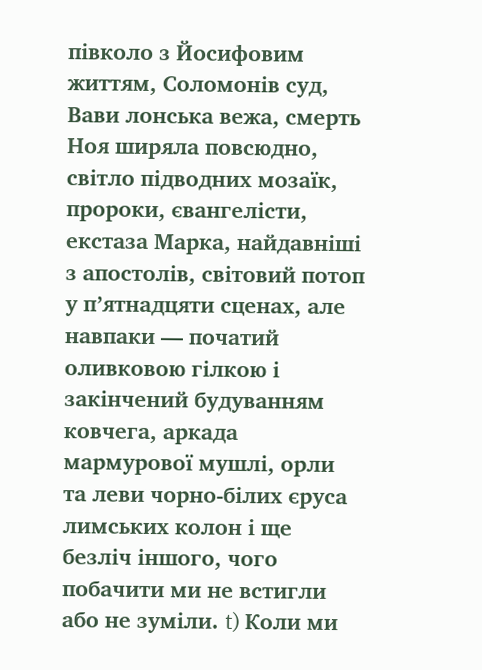півколо з Йосифовим життям, Соломонів суд, Вави лонська вежа, смерть Ноя ширяла повсюдно, світло підводних мозаїк, пророки, євангелісти, екстаза Марка, найдавніші з апостолів, світовий потоп у п’ятнадцяти сценах, але навпаки — початий оливковою гілкою і закінчений будуванням ковчега, аркада мармурової мушлі, орли та леви чорно-білих єруса лимських колон і ще безліч іншого, чого побачити ми не встигли або не зуміли. t) Коли ми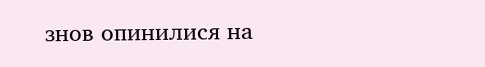знов опинилися на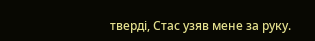тверді, Стас узяв мене за руку.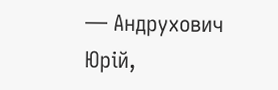— Андрухович Юрій,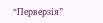“Перверзія”